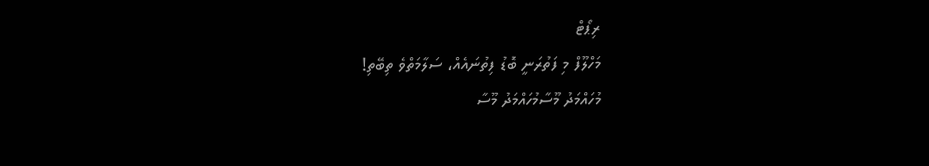ރިޕޯޓް
މަހްލޫފް މި ފަތުރަނީ ބޮޑު ފިތުނައެއް، ސަލާމަތްވެ ތިބޭތި!
މުހައްމަދު މޫސާމުހައްމަދު މޫސާ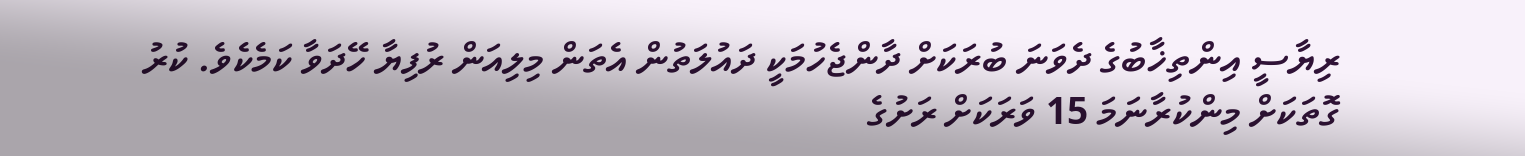ރިޔާސީ އިންތިޚާބުގެ ދެވަނަ ބުރަކަށް ދާންޖެހުމަކީ ދައުލަތުން އެތަން މިލިއަން ރުފިޔާ ހޭދަވާ ކަމެކެވެ. ކުރު ގޮތަކަށް މިންކުރާނަމަ 15 ވަރަކަށް ރަށުގެ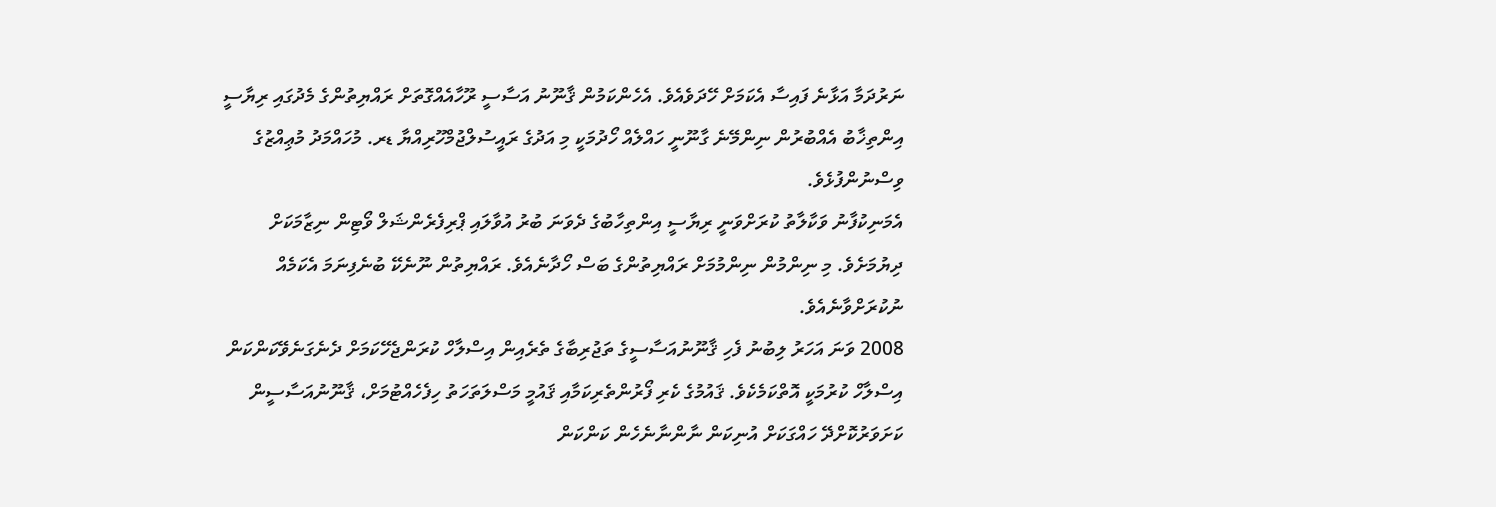ނަރުދަމާ އަޅާނެ ފައިސާ އެކަމަށް ހޭދަވެއެވެ. އެހެންކަމުން ޤާނޫނު އަސާސީ ރޫހާއެއްގޮތަށް ރައްޔިތުންގެ މެދުގައި ރިޔާސީ އިންތިޚާބު އެއްބުރުން ނިންމޭނެ ގާނޫނީ ހައްލެއް ހޯދުމަކީ މި އަދުގެ ރައީސުލްޖުމްހޫރިއްޔާ ޑރ. މުހައްމަދު މުޢިއްޒުގެ ވިސްނުންފުޅެވެ.
އެމަނިކުފާނު ވަކާލާތު ކުރަށްވަނީ ރިޔާސީ އިންތިހާބުގެ ދެވަނަ ބުރު އުވާލައި ޕްރިފެރެންޝަލް ވޯޓިން ނިޒާމަކަށް ދިޔުމަށެވެ. މި ނިންމުން ނިންމުމަށް ރައްޔިތުންގެ ބަސް ހޯދާނެއެވެ. ރައްޔިތުން ނޫނެކޭ ބުނެފިނަމަ އެކަމެއް ނުކުރަށްވާނެއެވެ.
2008 ވަނަ އަހަރު ލިބުނު ފެހި ޤާނޫނުއަސާސީގެ ތަޖުރިބާގެ ތެރެއިން އިސްލާހް ކުރަންޖެހޭކަމަށް ދެނެގަނެވޭކަންކަން އިސްލާހް ކުރުމަކީ އޮތްކަމެކެވެ. ޤައުމުގެ ކެރި ފޯރުންތެރިކަމާއި ޤައުމީ މަސްލަތަހަތު ހިފެހެއްޓުމަށް، ޤާނޫނުއަސާސީން ކަށަވަރުކޮށްދޭ ހައްގަކަށް އުނިކަން ނާންނާނެހެން ކަންކަން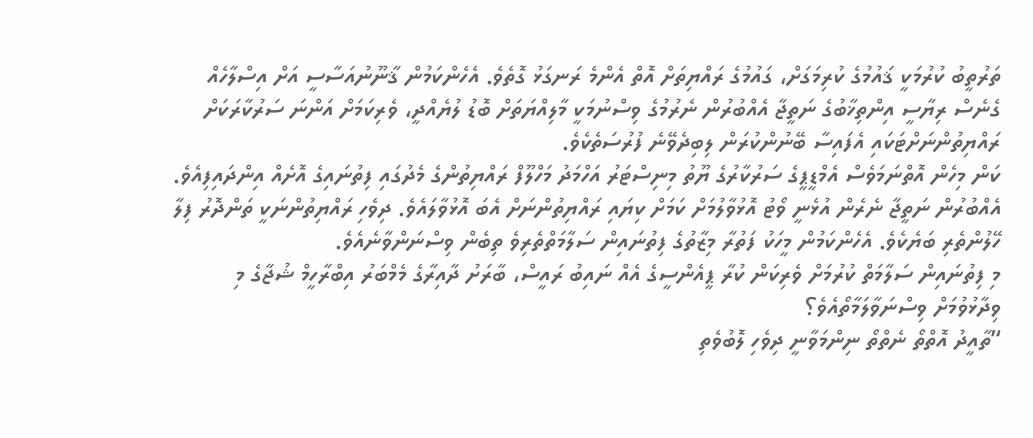ތަރުތީބު ކުރުމަކީ ޤައުމުގެ ކުރިމަގަށް، ގައުމުގެ ރައްޔިތަށް އޮތް އެންމެ ރަނގަޅު ގޮތެވެ. އެހެންކަމުން ޤާނޫނުއަސާސީ އަށް އިސްލާހެއް ގެނެސް ރިޔާސީ އިންތިޚާބުގެ ނަތީޖާ އެއްބުރުން ނެރުމުގެ ވިސްނުމަކީ މާލިއްޔަތަށް ބޮޑު ލުޔެއްދީ، ވެރިކަމަށް އަންނަ ސަރުކާރަކަށް ރައްޔިތުންނަށްޓަކައި އެފައިސާ ބޭނުންކުރަން ލިބިދެވޭނެ ފުރުސަތެކެވެ.
ކަން މިހެން އޮތްނަމަވެސް އެމްޑީޕީގެ ސަރުކާރުގެ ޔޫތު މިނިސްޓަރު އަހްމަދު މަހްލޫފް ރައްޔިތުންގެ މެދުގައި ފިތުނައިގެ އޮށެއް އިންދައިފިއެވެ. އެއްބުރުން ނަތީޖާ ނެރެން އުޅެނީ ވޯޓު އޮޅުވާލުމަށް ކަމަށް ކިޔައި ރައްޔިތުންނަށް އެބަ އޮޅުވާލައެވެ. ދިވެހި ރައްޔިތުންނަކީ ތަންދޮރު ފިލާ ހޭލުންތެރި ބަޔެކެވެ. އެހެންކަމުން މީހަކު ފަތުރާ މިޒާތުގެ ފިތުނައިން ސަލާމަތްތެރިވެ ތިބެން ވިސްނަންވާނެއެވެ.
މި ފިތުނައިން ސަލާމަތް ކުރުމަށް ވެރިކަން ކުރާ ޕީއެންސީގެ އެއް ނައިބު ރައީސް، ބާރަށު ދާއިރާގެ މެމްބަރު އިބްރާހީމް ޝުޖާގެ މި ވިދާޅުވުމަށް ވިސްނަވާލަމާތޯއެވެ؟
‘’ތާއީދު އޮތްތޯ ނެތްތޯ ނިންމަވާނީ ދިވެހި ލޮބުވެތި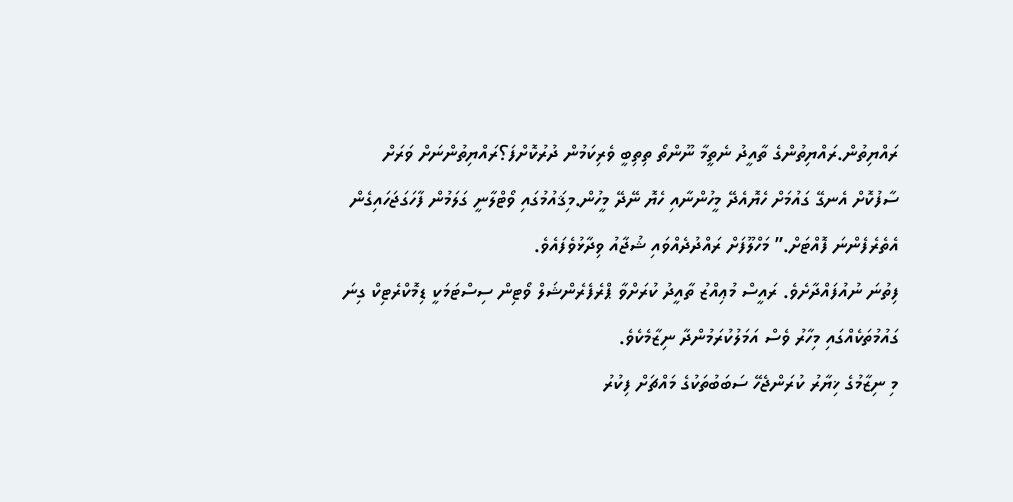ރައްޔިތުން.ރައްޔިތުންގެ ތާއީދު ނެތީމާ ނޫންތޯ ތިތިބީ ވެރިކަމުން ދުރުކޮށްފަ؟ރައްޔިތުންނަށް ވަރަށް ސާފުކޮށް އެނގޭ ގައުމަށް ހެޔޮއެދޭ މީހުންނާއި ހެޔޮ ނޭދޭ މީހުން.މިޤައުމުގައި ވޯޓްލާނީ ގަލަމުން ފާހަގަޖަހައިގެން އެތެރެފެންނަ ފޮއްޓަށް.’’ މަހްލޫފަށް ރައްދުދެއްވައި ޝުޖާއު ވިދާޅުވެފައެވެ.
ފިތުނަ ނުއުފައްދާށެވެ. ރައީސް މުޢިއްޒު ތާއީދު ކުރަށްވާ ޕްރެފެރެންޝަލް ވޯޓިން ސިސްޓަމަކީ ޑިމޮކްރެޓިކް ގިނަ ގައުމުތަކެއްގައި މިހާރު ވެސް އަމަލުކުރަމުންދާ ނިޒާމެކެވެ.
މި ނިޒާމުގެ ޚިޔާރު ކުރަންޖެހޭ ސަބަބުތަކުގެ މައްޗަށް ފިކުރު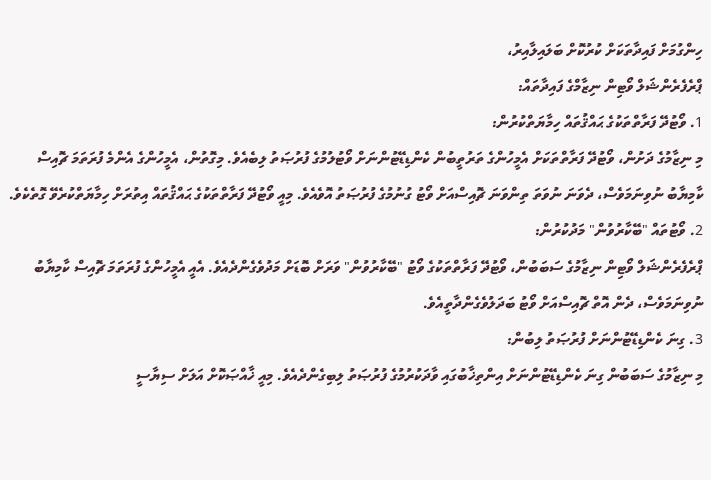ހިންގުމަށް ފައިދާތަކަށް ކުރުކޮށް ބަލައިލާއިރު،
ޕްރެފެރެންޝަލް ވޯޓިން ނިޒާމްގެ ފައިދާތައް:
1. ވޯޓުދޭ ފަރާތްތަކުގެ ޙައްޤުތައް ހިމާޔަތްކުރުން:
މި ނިޒާމުގެ ދަށުން، ވޯޓުދޭ ފަރާތްތަކަށް އެމީހުންގެ ތަރުތީބުން ކެންޑިޑޭޓުންނަށް ވޯޓުލުމުގެ ފުރުޞަތު ލިބެއެވެ. މިގޮތުން، އެމީހުންގެ އެންމެ ފުރަތަމަ ޗޮއިސް ކާމިޔާބު ނުވިނަމަވެސް، ދެވަނަ ނުވަތަ ތިންވަނަ ޗޮއިސްއަށް ވޯޓު ގުނުމުގެ ފުރުޞަތު އޮވެއެވެ. މިއީ ވޯޓުދޭ ފަރާތްތަކުގެ ޙައްޤުތައް އިތުރަށް ހިމާޔަތްކުރެވޭ ގޮތެކެވެ.
2. ވޯޓުތައް "ބޭކާރުވުން" މަދުކުރުން:
ޕްރެފެރެންޝަލް ވޯޓިން ނިޒާމުގެ ސަބަބުން، ވޯޓުދޭ ފަރާތްތަކުގެ ވޯޓު "ބޭކާރުވުން" ވަރަށް ބޮޑަށް މަދުވެގެންދެއެވެ. އެއީ އެމީހުންގެ ފުރަތަމަ ޗޮއިސް ކާމިޔާބު ނުވިނަމަވެސް، ދެން އޮތް ޗޮއިސްއަށް ވޯޓު ބަދަލުވެގެންދާތީއެވެ.
3. ގިނަ ކެންޑިޑޭޓުންނަށް ފުރުޞަތު ލިބުން:
މި ނިޒާމުގެ ސަބަބުން ގިނަ ކެންޑިޑޭޓުންނަށް އިންތިޚާބުގައި ވާދަކުރުމުގެ ފުރުޞަތު ލިބިގެންދެއެވެ. މިއީ ޚާއްޞަކޮށް އަލަށް ސިޔާސީ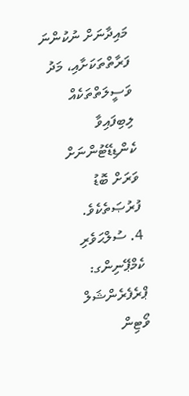މައިދާނަށް ނުކުންނަ ފަރާތްތަކަށާއި، މަދު ވަސީލަތްތަކެއް ލިބިފައިވާ ކެންޑިޑޭޓުންނަށް ވަރަށް ބޮޑު ފުރުޞަތެކެވެ.
4. ސުލްޙަވެރި ކެމްޕޭނިންގ:
ޕްރެފެރެންޝަލް ވޯޓިން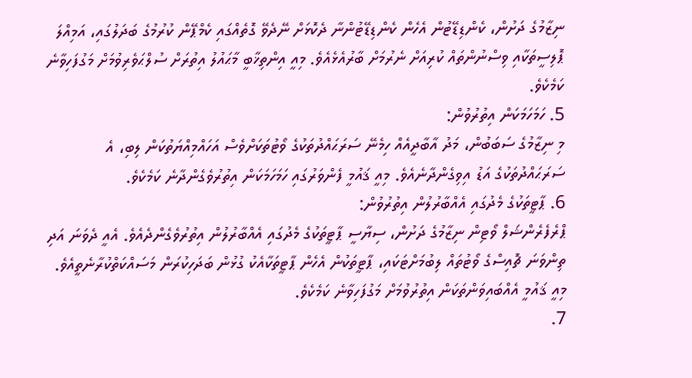ނިޒާމުގެ ދަށުން، ކެންޑިޑޭޓުން އެހެން ކެންޑިޑޭޓުންނާ ދެކޮޅަށް ނޭދެވޭ ގޮތެއްގައި ކެމްޕޭން ކުރުމުގެ ބަދަލުގައި، އަމިއްލަ ޕޮލިސީތަކާއި ވިސްނުންތައް ކުރިއަށް ނެރުމަށް ބާރުއެޅެއެވެ. މިއީ އިންތިޚާބީ މާޙައުލު އިތުރަށް ސުލްޙަވެރިވުމަށް މަގުފަހިވާނެ ކަމެކެވެ.
5. ހަމަހަމަކަން އިތުރުވުން:
މި ނިޒާމުގެ ސަބަބުން، މަދު އާބާދީއެއް ހިމެނޭ ސަރަޙައްދުތަކުގެ ވޯޓުތަކަށްވެސް އަހައްމިއްޔަތުކަން ލިބި، އެ ސަރަޙައްދުތަކުގެ އަޑު އިވިގެންދާނެއެވެ. މިއީ ޤައުމީ ފެންވަރުގައި ހަމަހަމަކަން އިތުރުވެގެންދާނެ ކަމެކެވެ.
6. ޕާޓީތަކުގެ މެދުގައި އެއްބާރުލުން އިތުރުވުން:
ޕްރެފެރެންޝަލް ވޯޓިން ނިޒާމުގެ ދަށުން، ސިޔާސީ ޕާޓީތަކުގެ މެދުގައި އެއްބާރުލުން އިތުރުވެގެންދެއެވެ. އެއީ ދެވަނަ އަދި ތިންވަނަ ޗޮއިސްގެ ވޯޓުތައް ލިބުމަށްޓަކައި، ޕާޓީތަކުން އެހެން ޕާޓީތަކާއެކު ގުޅުން ބަދަހިކުރަން މަސައްކަތްކުރާނެތީއެވެ. މިއީ ޤައުމީ އެއްބައިވަންތަކަން އިތުރުވުމަށް މަގުފަހިވާނެ ކަމެކެވެ.
7.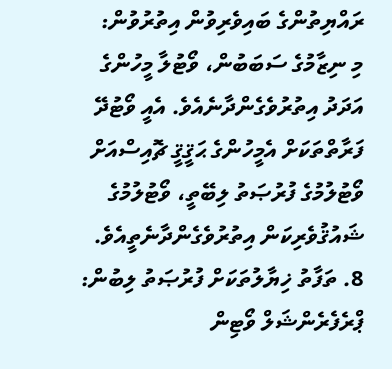ރައްޔިތުންގެ ބައިވެރިވުން އިތުރުވުން:
މި ނިޒާމުގެ ސަބަބުން، ވޯޓުލާ މީހުންގެ އަދަދު އިތުރުވެގެންދާނެއެވެ. އެއީ ވޯޓުދޭ ފަރާތްތަކަށް އެމީހުންގެ ޙަޤީޤީ ޗޮއިސްއަށް ވޯޓުލުމުގެ ފުރުޞަތު ލިބޭތީ، ވޯޓުލުމުގެ ޝައުޤުވެރިކަން އިތުރުވެގެންދާނެތީއެވެ.
8. ތަފާތު ޚިޔާލުތަކަށް ފުރުޞަތު ލިބުން:
ޕްރެފެރެންޝަލް ވޯޓިން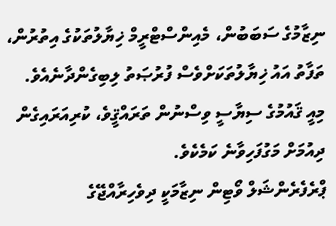ނިޒާމުގެ ސަބަބުން، މެއިންސްޓްރީމް ޚިޔާލުތަކުގެ އިތުރުން، ތަފާތު އައު ޚިޔާލުތަކަށްވެސް ފުރުޞަތު ލިބިގެންދާނެއެވެ. މިއީ ޤައުމުގެ ސިޔާސީ ވިސްނުން ތަރައްޤީވެ، ކުރިއަރައިގެން ދިއުމަށް މަގުފަހިވާނެ ކަމެކެވެ.
ޕްރެފެރެންޝަލް ވޯޓިން ނިޒާމަކީ ދިވެހިރާއްޖޭގެ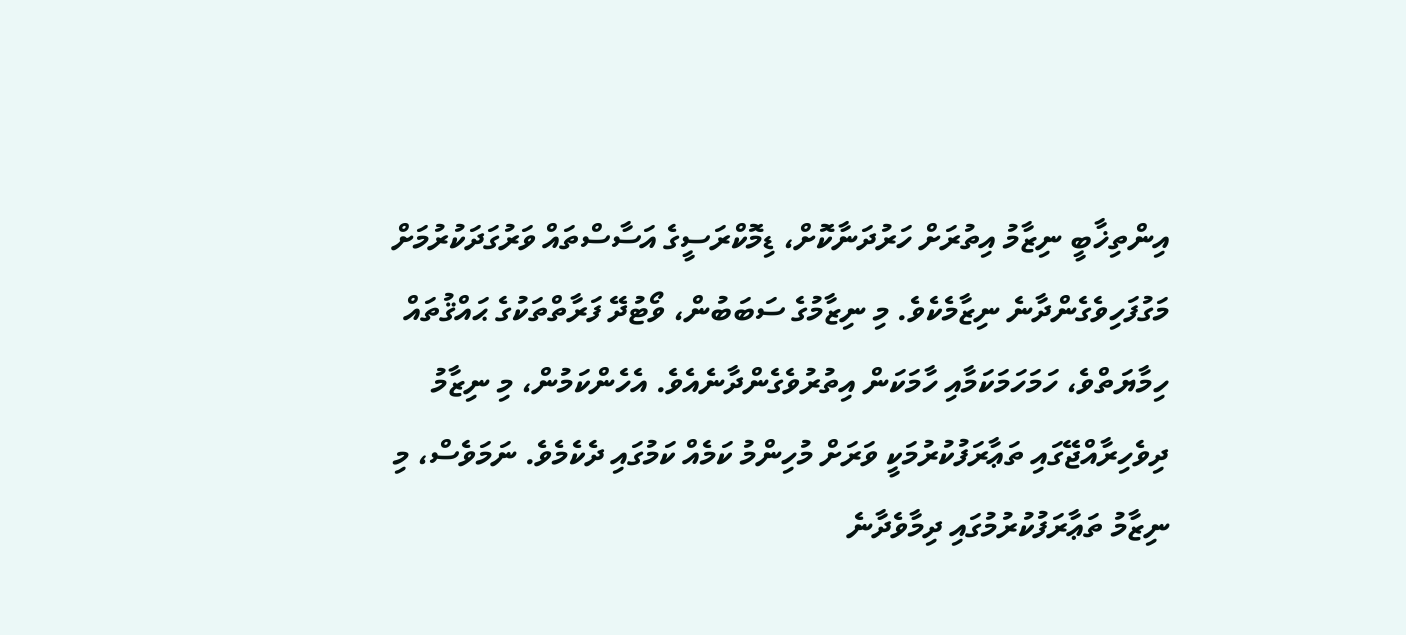އިންތިޚާބީ ނިޒާމު އިތުރަށް ހަރުދަނާކޮށް، ޑިމޮކްރަސީގެ އަސާސްތައް ވަރުގަދަކުރުމަށް މަގުފަހިވެގެންދާނެ ނިޒާމެކެވެ. މި ނިޒާމުގެ ސަބަބުން، ވޯޓުދޭ ފަރާތްތަކުގެ ޙައްޤުތައް ހިމާޔަތްވެ، ހަމަހަމަކަމާއި ހާމަކަން އިތުރުވެގެންދާނެއެވެ. އެހެންކަމުން، މި ނިޒާމު ދިވެހިރާއްޖޭގައި ތަޢާރަފުކުރުމަކީ ވަރަށް މުހިންމު ކަމެއް ކަމުގައި ދެކެމެވެ. ނަމަވެސް، މި ނިޒާމު ތަޢާރަފުކުރުމުގައި ދިމާވެދާނެ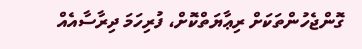ގޮންޖެހުންތަކަށް ރިޢާޔަތްކޮށް، ފުރިހަމަ ދިރާސާއެއް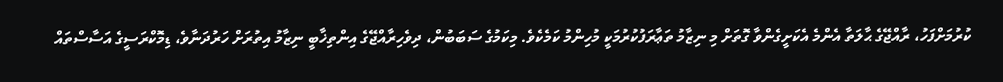ކުރުމަށްފަހު، ރާއްޖޭގެ ޙާލަތާ އެންމެ އެކަށީގެންވާ ގޮތަށް މި ނިޒާމު ތަޢާރަފުކުރުމަކީ މުހިންމު ކަމެކެވެ. މިކަމުގެ ސަބަބުން، ދިވެހިރާއްޖޭގެ އިންތިޚާބީ ނިޒާމު އިތުރަށް ހަރުދަނާވެ، ޑިމޮކްރަސީގެ އަސާސްތައް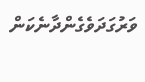ވަރުގަދަވެގެންދާނެކަން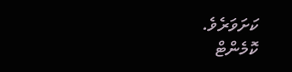ކަށަވަރެވެ.
ކޮމެންޓް